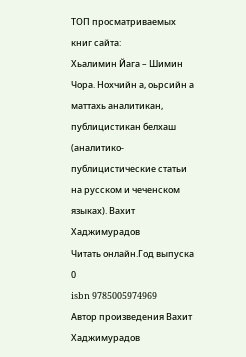ТОП просматриваемых книг сайта:
Хьалимин Йага – Шимин Чора. Нохчийн а, оьрсийн а маттахь аналитикан, публицистикан белхаш (аналитико-публицистические статьи на русском и чеченском языках). Вахит Хаджимурадов
Читать онлайн.Год выпуска 0
isbn 9785005974969
Автор произведения Вахит Хаджимурадов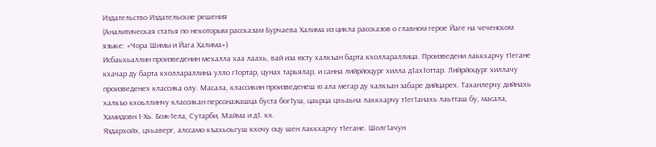Издательство Издательские решения
(Аналитическая статья по некоторым рассказам Бурчаева Халима из цикла рассказов о главном герое Йаге на чеченском языке: «Чора Шимы и Йага Халима»)
Исбаьхьаллин произведенин мехалла хаа лаахь, вай иза юсту халкъан барта кхоллараллица. Произведени лаккхарчу т1егане кхачар ду барта кхоллараллина улло г1ортар, цунах тарьялар, и санна лийрйоцург хилла д1ах1оттар. Лийрйоцург хиллачу произведенех классика олу. Масала, классикин произведенеш ю ала мегар ду халкъан забаре дийцарех. Таханлерчу дийнахь халкъо кхоьллинчу классикан персонажашца буста бог1уш, цаьрца цхьаьна лаккхарчу т1ег1анахь лаьтташ бу, масала, Хамидовн 1-Хь. Бож-1ела, Сутарби, Майма и д1. кх.
Яздархойх, цхьаверг, алссамо къахьоьгуш кхочу оцу шен лаккхарчу т1егане. Шолг1ачун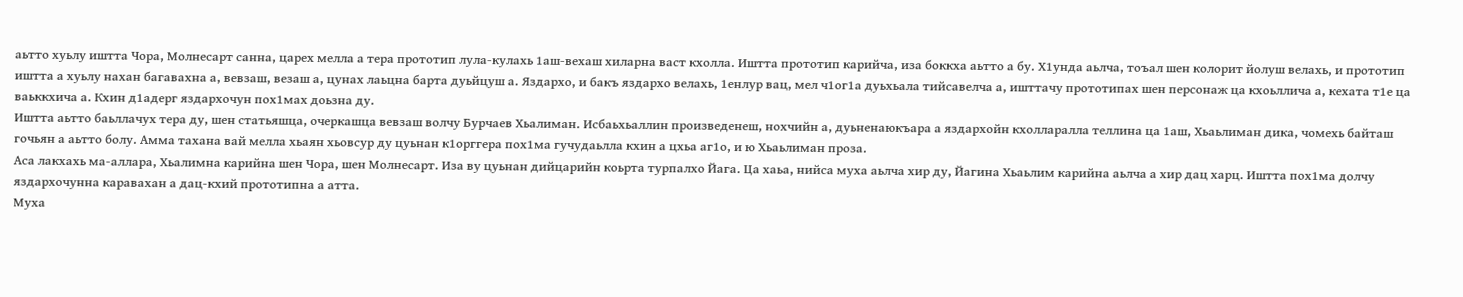аьтто хуьлу иштта Чора, Молнесарт санна, царех мелла а тера прототип лула-кулахь 1аш-вехаш хиларна васт кхолла. Иштта прототип карийча, иза боккха аьтто а бу. Х1унда аьлча, тоъал шен колорит йолуш велахь, и прототип иштта а хуьлу нахан багавахна а, вевзаш, везаш а, цунах лаьцна барта дуьйцуш а. Яздархо, и бакъ яздархо велахь, 1енлур вац, мел ч1ог1а дуьхьала тийсавелча а, ишттачу прототипах шен персонаж ца кхоьллича а, кехата т1е ца ваьккхича а. Кхин д1адерг яздархочун пох1мах доьзна ду.
Иштта аьтто баьллачух тера ду, шен статьяшца, очеркашца вевзаш волчу Бурчаев Хьалиман. Исбаьхьаллин произведенеш, нохчийн а, дуьненаюкъара а яздархойн кхолларалла теллина ца 1аш, Хьаьлиман дика, чомехь байташ гочьян а аьтто болу. Амма тахана вай мелла хьаян хьовсур ду цуьнан к1орггера пох1ма гучудаьлла кхин а цхьа аг1о, и ю Хьаьлиман проза.
Аса лакхахь ма-аллара, Хьалимна карийна шен Чора, шен Молнесарт. Иза ву цуьнан дийцарийн коьрта турпалхо Йага. Ца хаьа, нийса муха аьлча хир ду, Йагина Хьаьлим карийна аьлча а хир дац харц. Иштта пох1ма долчу яздархочунна каравахан а дац-кхий прототипна а атта.
Муха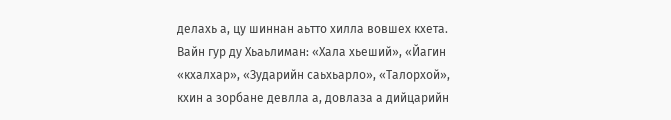делахь а, цу шиннан аьтто хилла вовшех кхета. Вайн гур ду Хьаьлиман: «Хала хьеший», «Йагин «кхалхар», «Зударийн саьхьарло», «Талорхой», кхин а зорбане девлла а, довлаза а дийцарийн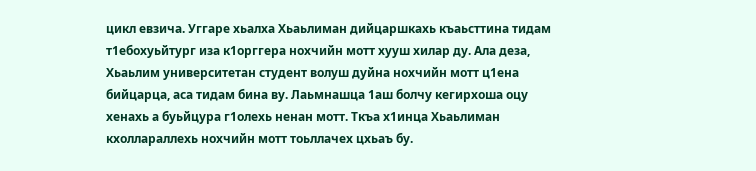цикл евзича. Уггаре хьалха Хьаьлиман дийцаршкахь къаьсттина тидам т1ебохуьйтург иза к1орггера нохчийн мотт хууш хилар ду. Ала деза, Хьаьлим университетан студент волуш дуйна нохчийн мотт ц1ена бийцарца, аса тидам бина ву. Лаьмнашца 1аш болчу кегирхоша оцу хенахь а буьйцура г1олехь ненан мотт. Ткъа х1инца Хьаьлиман кхоллараллехь нохчийн мотт тоьллачех цхьаъ бу.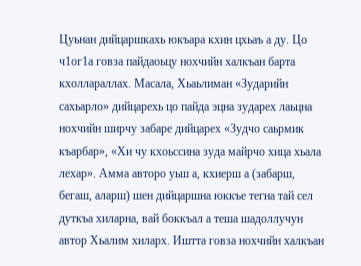Цуьнан дийцаршкахь юкъара кхин цхьаъ а ду. Цо ч1ог1а говза пайдаоьцу нохчийн халкъан барта кхоллараллах. Масала, Хьаьлиман «Зударийн сахьарло» дийцарехь цо пайда эцна зударех лаьцна нохчийн ширчу забаре дийцарех «Зудчо саьрмик къарбар», «Хи чу кхоьссина зуда майрчо хица хьала лехар». Амма авторо уьш а, кхиерш а (забарш, бегаш, аларш) шен дийцаршна юккъе тегна тай сел дуткъа хиларна, вай боккъал а теша шадоллучун автор Хьалим хиларх. Иштта говза нохчийн халкъан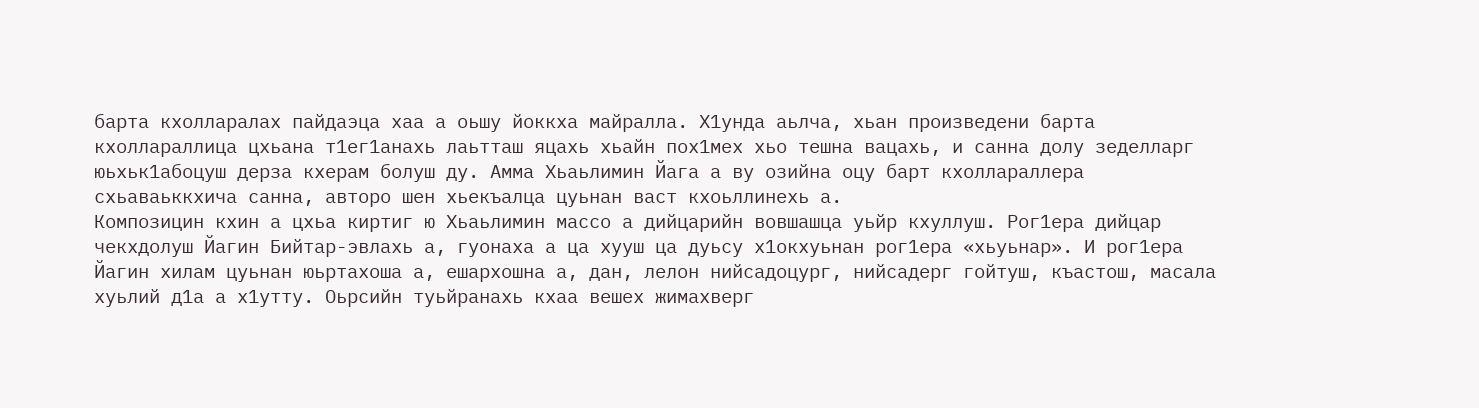барта кхолларалах пайдаэца хаа а оьшу йоккха майралла. Х1унда аьлча, хьан произведени барта кхоллараллица цхьана т1ег1анахь лаьтташ яцахь хьайн пох1мех хьо тешна вацахь, и санна долу зеделларг юьхьк1абоцуш дерза кхерам болуш ду. Амма Хьаьлимин Йага а ву озийна оцу барт кхоллараллера схьаваьккхича санна, авторо шен хьекъалца цуьнан васт кхоьллинехь а.
Композицин кхин а цхьа киртиг ю Хьаьлимин массо а дийцарийн вовшашца уьйр кхуллуш. Рог1ера дийцар чекхдолуш Йагин Бийтар-эвлахь а, гуонаха а ца хууш ца дуьсу х1окхуьнан рог1ера «хьуьнар». И рог1ера Йагин хилам цуьнан юьртахоша а, ешархошна а, дан, лелон нийсадоцург, нийсадерг гойтуш, къастош, масала хуьлий д1а а х1утту. Оьрсийн туьйранахь кхаа вешех жимахверг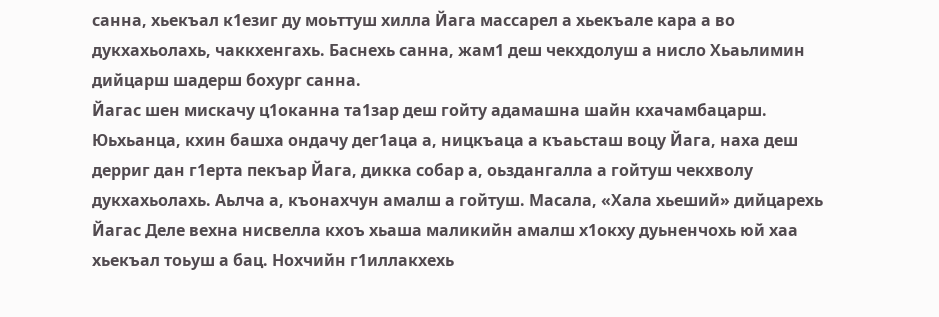санна, хьекъал к1езиг ду моьттуш хилла Йага массарел а хьекъале кара а во дукхахьолахь, чаккхенгахь. Баснехь санна, жам1 деш чекхдолуш а нисло Хьаьлимин дийцарш шадерш бохург санна.
Йагас шен мискачу ц1оканна та1зар деш гойту адамашна шайн кхачамбацарш. Юьхьанца, кхин башха ондачу дег1аца а, ницкъаца а къаьсташ воцу Йага, наха деш дерриг дан г1ерта пекъар Йага, дикка собар а, оьздангалла а гойтуш чекхволу дукхахьолахь. Аьлча а, къонахчун амалш а гойтуш. Масала, «Хала хьеший» дийцарехь Йагас Деле вехна нисвелла кхоъ хьаша маликийн амалш х1окху дуьненчохь юй хаа хьекъал тоьуш а бац. Нохчийн г1иллакхехь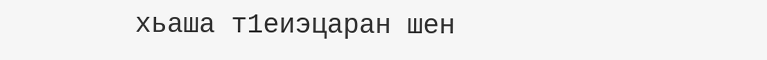хьаша т1еиэцаран шен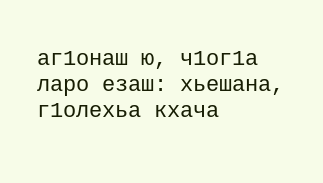аг1онаш ю, ч1ог1а ларо езаш: хьешана, г1олехьа кхача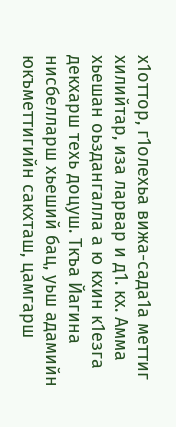х1оттор, г1олехьа вижа-сада1а меттиг хилийтар, иза ларвар и д1. кх. Амма хьешан оьздангалла а ю кхин к1езга декхарш техь доцуш. Ткъа Йагина нисбелларш хьеший бац, уьш адамийн юкъметтигийн сакхташ, цамгарш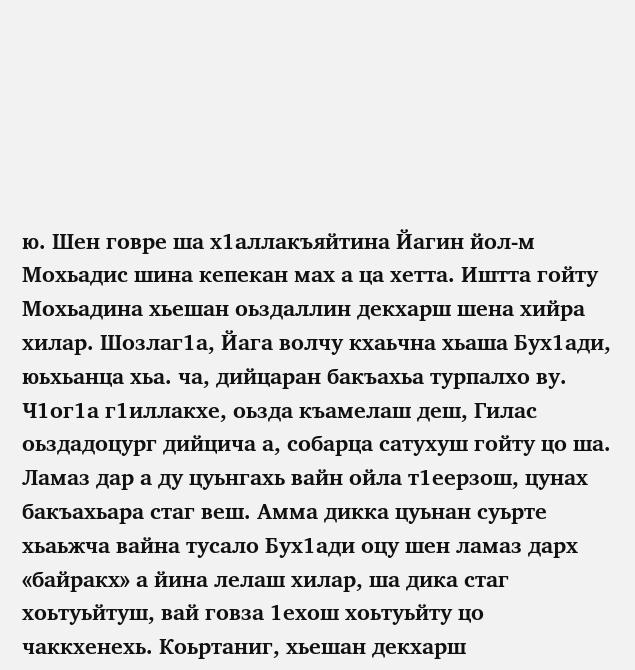ю. Шен говре ша х1аллакъяйтина Йагин йол-м Мохьадис шина кепекан мах а ца хетта. Иштта гойту Мохьадина хьешан оьздаллин декхарш шена хийра хилар. Шозлаг1а, Йага волчу кхаьчна хьаша Бух1ади, юьхьанца хьа. ча, дийцаран бакъахьа турпалхо ву. Ч1ог1а г1иллакхе, оьзда къамелаш деш, Гилас оьздадоцург дийцича а, собарца сатухуш гойту цо ша. Ламаз дар а ду цуьнгахь вайн ойла т1еерзош, цунах бакъахьара стаг веш. Амма дикка цуьнан суьрте хьаьжча вайна тусало Бух1ади оцу шен ламаз дарх «байракх» а йина лелаш хилар, ша дика стаг хоьтуьйтуш, вай говза 1ехош хоьтуьйту цо чаккхенехь. Коьртаниг, хьешан декхарш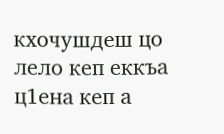кхочушдеш цо лело кеп еккъа ц1ена кеп а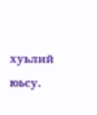хуьлий юьсу.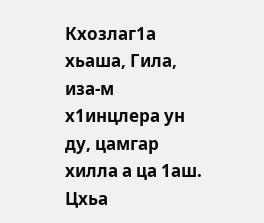Кхозлаг1а хьаша, Гила, иза-м х1инцлера ун ду, цамгар хилла а ца 1аш. Цхьа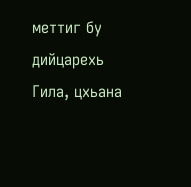меттиг бу дийцарехь Гила, цхьана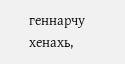геннарчу хенахь,